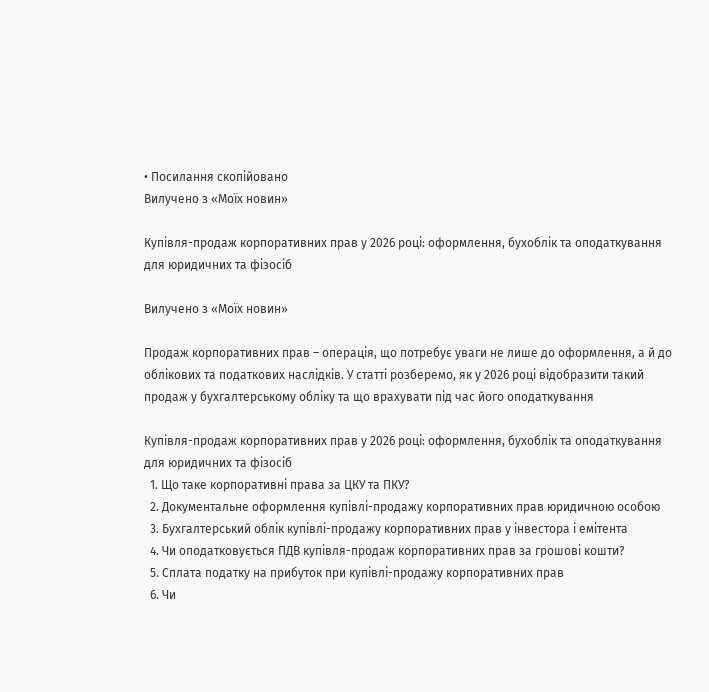• Посилання скопійовано
Вилучено з «Моїх новин»

Купівля-продаж корпоративних прав у 2026 році: оформлення, бухоблік та оподаткування для юридичних та фізосіб

Вилучено з «Моїх новин»

Продаж корпоративних прав – операція, що потребує уваги не лише до оформлення, а й до облікових та податкових наслідків. У статті розберемо, як у 2026 році відобразити такий продаж у бухгалтерському обліку та що врахувати під час його оподаткування

Купівля-продаж корпоративних прав у 2026 році: оформлення, бухоблік та оподаткування для юридичних та фізосіб
  1. Що таке корпоративні права за ЦКУ та ПКУ?
  2. Документальне оформлення купівлі-продажу корпоративних прав юридичною особою
  3. Бухгалтерський облік купівлі-продажу корпоративних прав у інвестора і емітента
  4. Чи оподатковується ПДВ купівля-продаж корпоративних прав за грошові кошти?
  5. Сплата податку на прибуток при купівлі-продажу корпоративних прав
  6. Чи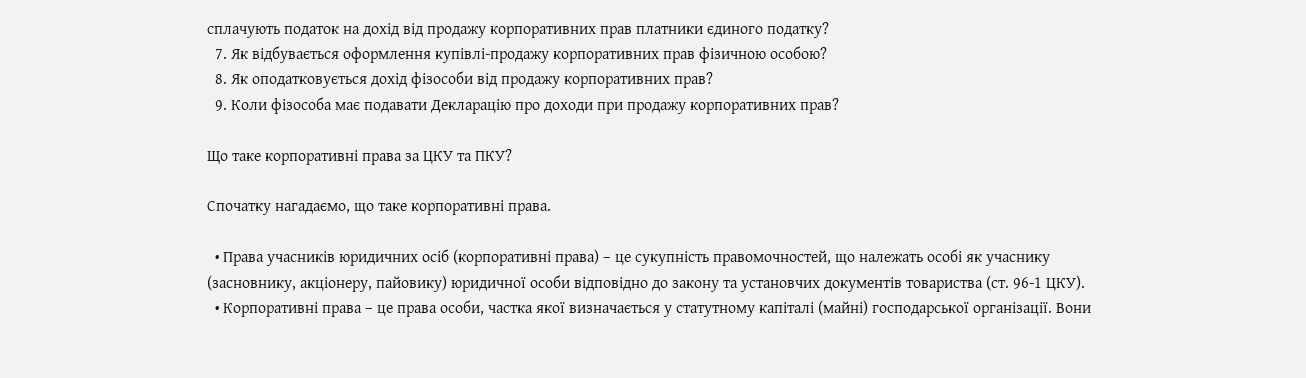сплачують податок на дохід від продажу корпоративних прав платники єдиного податку?
  7. Як відбувається оформлення купівлі-продажу корпоративних прав фізичною особою?
  8. Як оподатковується дохід фізособи від продажу корпоративних прав?
  9. Коли фізособа має подавати Декларацію про доходи при продажу корпоративних прав?

Що таке корпоративні права за ЦКУ та ПКУ?

Спочатку нагадаємо, що таке корпоративні права.

  • Права учасників юридичних осіб (корпоративні права) – це сукупність правомочностей, що належать особі як учаснику (засновнику, акціонеру, пайовику) юридичної особи відповідно до закону та установчих документів товариства (ст. 96-1 ЦКУ).
  • Корпоративні права – це права особи, частка якої визначається у статутному капіталі (майні) господарської організації. Вони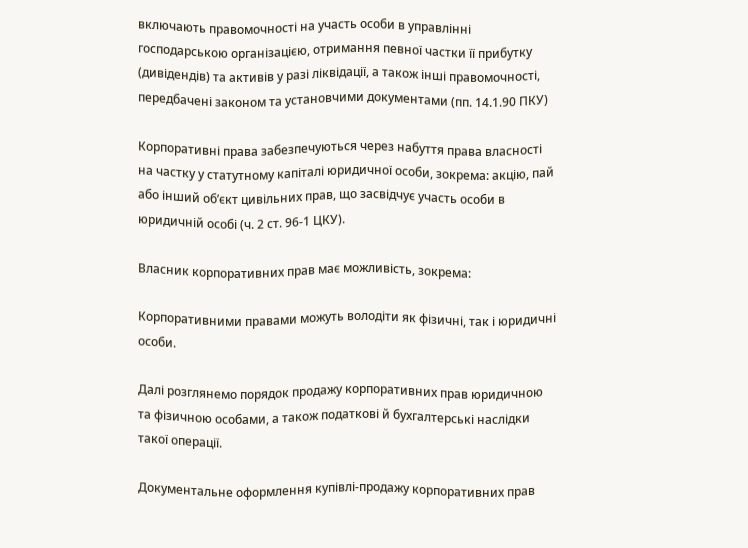включають правомочності на участь особи в управлінні господарською організацією, отримання певної частки її прибутку (дивідендів) та активів у разі ліквідації, а також інші правомочності, передбачені законом та установчими документами (пп. 14.1.90 ПКУ)

Корпоративні права забезпечуються через набуття права власності на частку у статутному капіталі юридичної особи, зокрема: акцію, пай або інший об’єкт цивільних прав, що засвідчує участь особи в юридичній особі (ч. 2 ст. 96-1 ЦКУ).

Власник корпоративних прав має можливість, зокрема:

Корпоративними правами можуть володіти як фізичні, так і юридичні особи.

Далі розглянемо порядок продажу корпоративних прав юридичною та фізичною особами, а також податкові й бухгалтерські наслідки такої операції.

Документальне оформлення купівлі-продажу корпоративних прав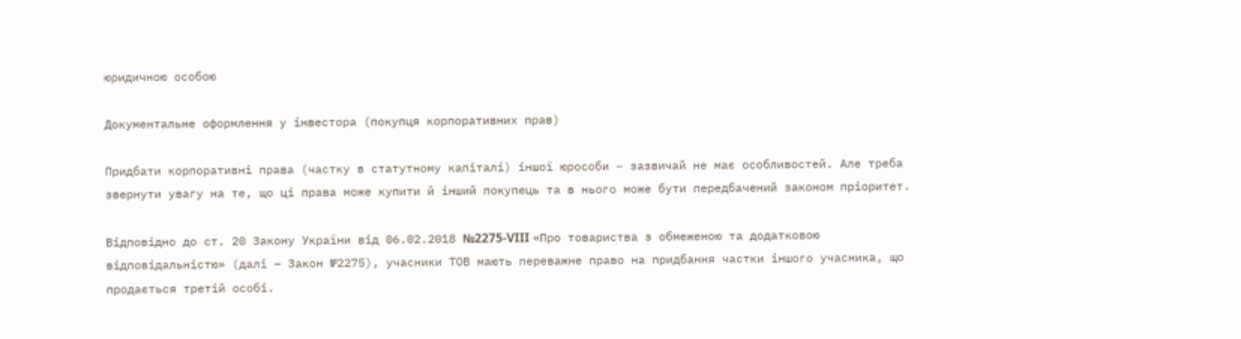юридичною особою

Документальне оформлення у інвестора (покупця корпоративних прав)

Придбати корпоративні права (частку в статутному капіталі) іншої юрособи – зазвичай не має особливостей. Але треба звернути увагу на те, що ці права може купити й інший покупець та в нього може бути передбачений законом пріоритет.

Відповідно до ст. 20 Закону України від 06.02.2018 №2275-VIII «Про товариства з обмеженою та додатковою відповідальністю» (далі – Закон №2275), учасники ТОВ мають переважне право на придбання частки іншого учасника, що продається третій особі.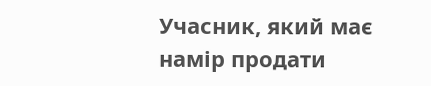Учасник, який має намір продати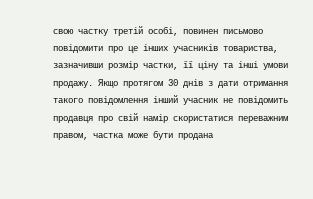свою частку третій особі, повинен письмово повідомити про це інших учасників товариства, зазначивши розмір частки, її ціну та інші умови продажу. Якщо протягом 30 днів з дати отримання такого повідомлення інший учасник не повідомить продавця про свій намір скористатися переважним правом, частка може бути продана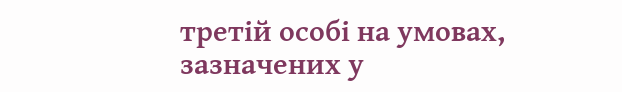третій особі на умовах, зазначених у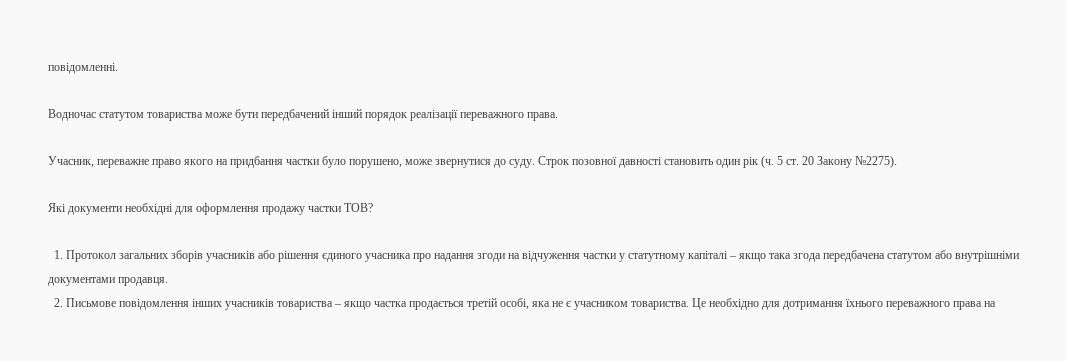повідомленні.

Водночас статутом товариства може бути передбачений інший порядок реалізації переважного права.

Учасник, переважне право якого на придбання частки було порушено, може звернутися до суду. Строк позовної давності становить один рік (ч. 5 ст. 20 Закону №2275).

Які документи необхідні для оформлення продажу частки ТОВ?

  1. Протокол загальних зборів учасників або рішення єдиного учасника про надання згоди на відчуження частки у статутному капіталі – якщо така згода передбачена статутом або внутрішніми документами продавця.
  2. Письмове повідомлення інших учасників товариства – якщо частка продається третій особі, яка не є учасником товариства. Це необхідно для дотримання їхнього переважного права на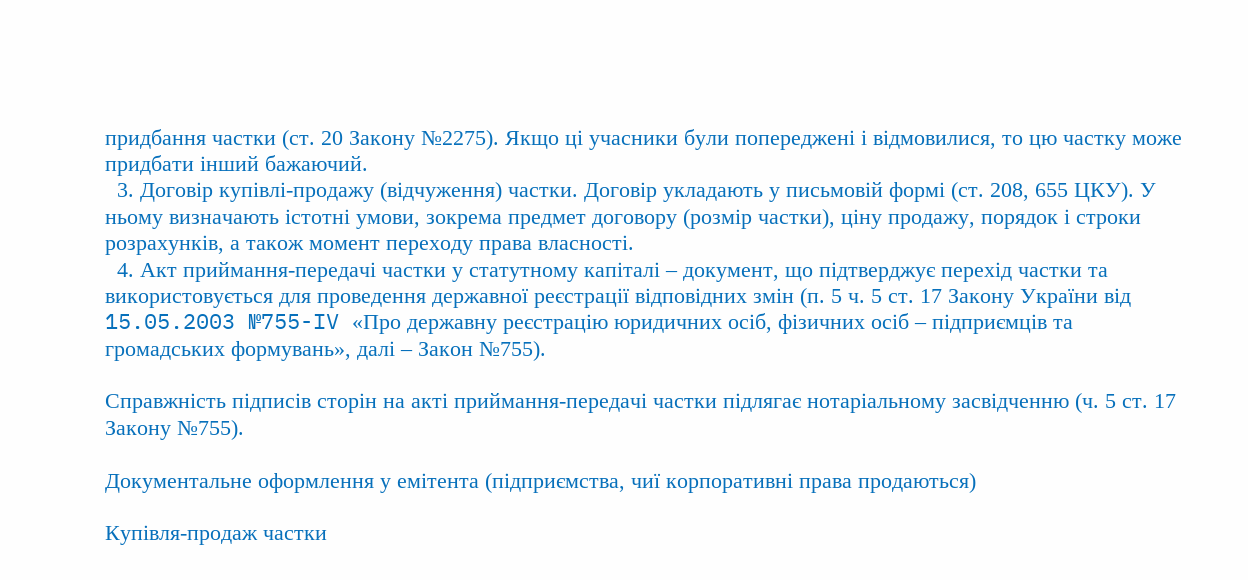придбання частки (ст. 20 Закону №2275). Якщо ці учасники були попереджені і відмовилися, то цю частку може придбати інший бажаючий.
  3. Договір купівлі-продажу (відчуження) частки. Договір укладають у письмовій формі (ст. 208, 655 ЦКУ). У ньому визначають істотні умови, зокрема предмет договору (розмір частки), ціну продажу, порядок і строки розрахунків, а також момент переходу права власності.
  4. Акт приймання-передачі частки у статутному капіталі – документ, що підтверджує перехід частки та використовується для проведення державної реєстрації відповідних змін (п. 5 ч. 5 ст. 17 Закону України від 15.05.2003 №755-IV «Про державну реєстрацію юридичних осіб, фізичних осіб – підприємців та громадських формувань», далі – Закон №755).

Справжність підписів сторін на акті приймання-передачі частки підлягає нотаріальному засвідченню (ч. 5 ст. 17 Закону №755).

Документальне оформлення у емітента (підприємства, чиї корпоративні права продаються)

Купівля-продаж частки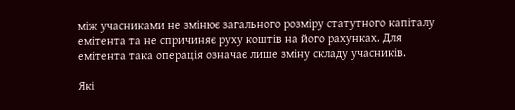між учасниками не змінює загального розміру статутного капіталу емітента та не спричиняє руху коштів на його рахунках. Для емітента така операція означає лише зміну складу учасників.

Які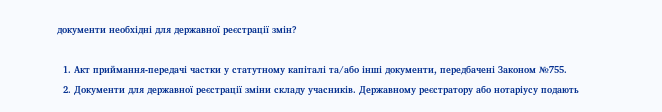документи необхідні для державної реєстрації змін?

  1. Акт приймання-передачі частки у статутному капіталі та/або інші документи, передбачені Законом №755.
  2. Документи для державної реєстрації зміни складу учасників. Державному реєстратору або нотаріусу подають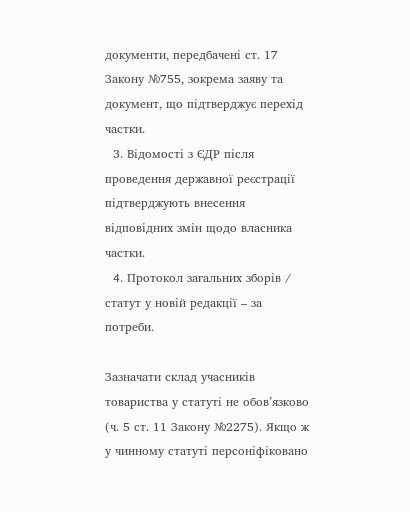документи, передбачені ст. 17 Закону №755, зокрема заяву та документ, що підтверджує перехід частки.
  3. Відомості з ЄДР після проведення державної реєстрації підтверджують внесення відповідних змін щодо власника частки.
  4. Протокол загальних зборів / статут у новій редакції – за потреби.

Зазначати склад учасників товариства у статуті не обов’язково (ч. 5 ст. 11 Закону №2275). Якщо ж у чинному статуті персоніфіковано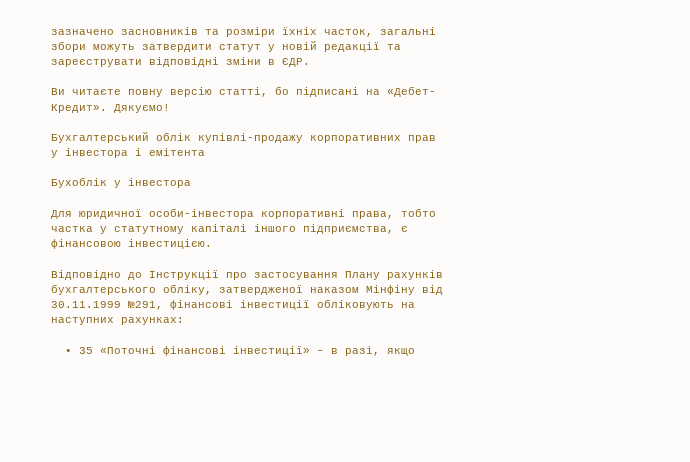зазначено засновників та розміри їхніх часток, загальні збори можуть затвердити статут у новій редакції та зареєструвати відповідні зміни в ЄДР.

Ви читаєте повну версію статті, бо підписані на «Дебет-Кредит». Дякуємо!

Бухгалтерський облік купівлі-продажу корпоративних прав у інвестора і емітента

Бухоблік у інвестора

Для юридичної особи-інвестора корпоративні права, тобто частка у статутному капіталі іншого підприємства, є фінансовою інвестицією.

Відповідно до Інструкції про застосування Плану рахунків бухгалтерського обліку, затвердженої наказом Мінфіну від 30.11.1999 №291, фінансові інвестиції обліковують на наступних рахунках:

  • 35 «Поточні фінансові інвестиції» – в разі, якщо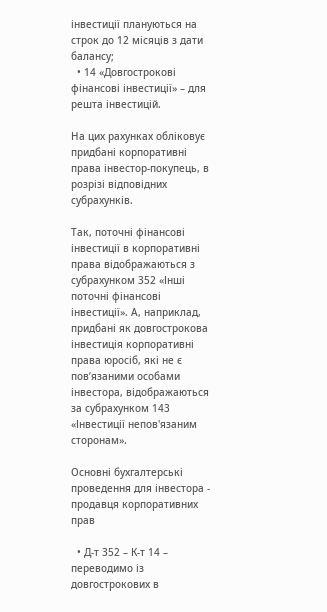інвестиції плануються на строк до 12 місяців з дати балансу;
  • 14 «Довгострокові фінансові інвестиції» – для решта інвестицій.

На цих рахунках обліковує придбані корпоративні права інвестор-покупець, в розрізі відповідних субрахунків.

Так, поточні фінансові інвестиції в корпоративні права відображаються з субрахунком 352 «Інші поточні фінансові інвестиції». А, наприклад, придбані як довгострокова інвестиція корпоративні права юросіб, які не є пов’язаними особами інвестора, відображаються за субрахунком 143 «Інвестиції непов'язаним сторонам».

Основні бухгалтерські проведення для інвестора - продавця корпоративних прав

  • Д-т 352 – К-т 14 – переводимо із довгострокових в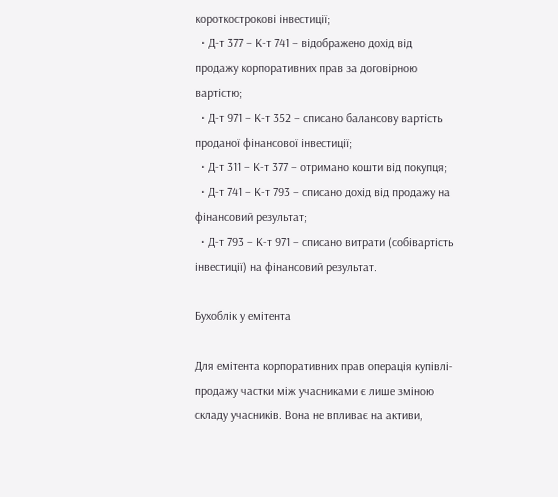короткострокові інвестиції;
  • Д-т 377 – К-т 741 – відображено дохід від продажу корпоративних прав за договірною вартістю;
  • Д-т 971 – К-т 352 – списано балансову вартість проданої фінансової інвестиції;
  • Д-т 311 – К-т 377 – отримано кошти від покупця;
  • Д-т 741 – К-т 793 – списано дохід від продажу на фінансовий результат;
  • Д-т 793 – К-т 971 – списано витрати (собівартість інвестиції) на фінансовий результат.

Бухоблік у емітента

Для емітента корпоративних прав операція купівлі-продажу частки між учасниками є лише зміною складу учасників. Вона не впливає на активи,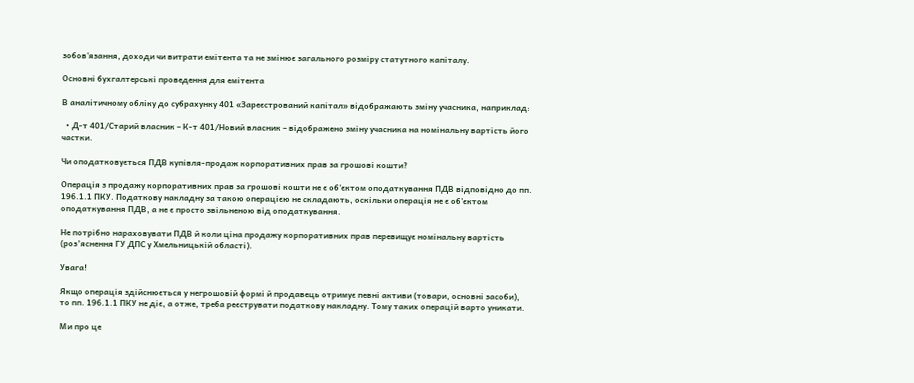зобов'язання, доходи чи витрати емітента та не змінює загального розміру статутного капіталу.

Основні бухгалтерські проведення для емітента

В аналітичному обліку до субрахунку 401 «Зареєстрований капітал» відображають зміну учасника, наприклад:

  • Д-т 401/Старий власник – К-т 401/Новий власник – відображено зміну учасника на номінальну вартість його частки.

Чи оподатковується ПДВ купівля-продаж корпоративних прав за грошові кошти?

Операція з продажу корпоративних прав за грошові кошти не є об'єктом оподаткування ПДВ відповідно до пп. 196.1.1 ПКУ. Податкову накладну за такою операцією не складають, оскільки операція не є об'єктом оподаткування ПДВ, а не є просто звільненою від оподаткування.

Не потрібно нараховувати ПДВ й коли ціна продажу корпоративних прав перевищує номінальну вартість (роз’яснення ГУ ДПС у Хмельницькій області).

Увага!

Якщо операція здійснюється у негрошовій формі й продавець отримує певні активи (товари, основні засоби), то пп. 196.1.1 ПКУ не діє, а отже, треба реєструвати податкову накладну. Тому таких операцій варто уникати.

Ми про це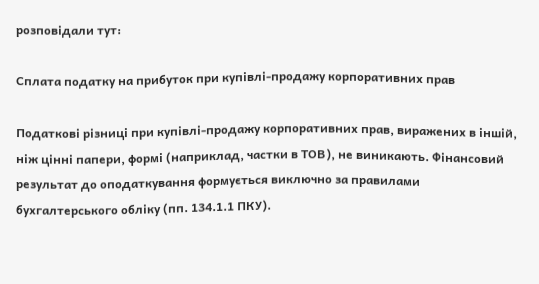розповідали тут:

Сплата податку на прибуток при купівлі-продажу корпоративних прав

Податкові різниці при купівлі-продажу корпоративних прав, виражених в іншій, ніж цінні папери, формі (наприклад, частки в ТОВ), не виникають. Фінансовий результат до оподаткування формується виключно за правилами бухгалтерського обліку (пп. 134.1.1 ПКУ).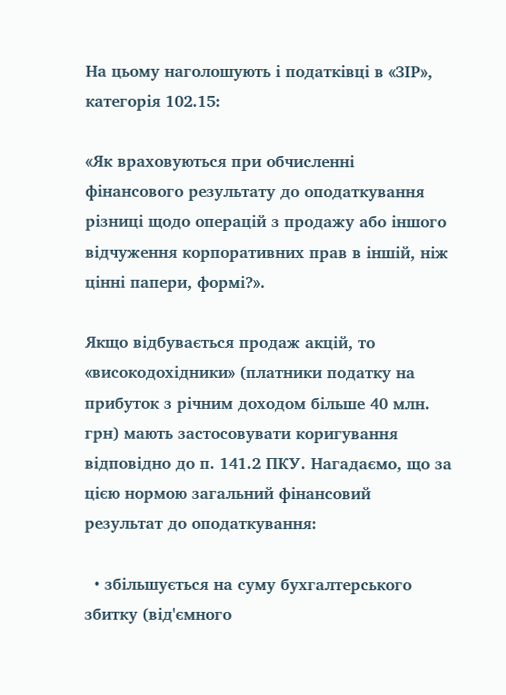На цьому наголошують і податківці в «ЗІР», категорія 102.15:

«Як враховуються при обчисленні фінансового результату до оподаткування різниці щодо операцій з продажу або іншого відчуження корпоративних прав в іншій, ніж цінні папери, формі?».

Якщо відбувається продаж акцій, то «високодохідники» (платники податку на прибуток з річним доходом більше 40 млн. грн) мають застосовувати коригування відповідно до п. 141.2 ПКУ. Нагадаємо, що за цією нормою загальний фінансовий результат до оподаткування:

  • збільшується на суму бухгалтерського збитку (від'ємного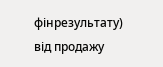фінрезультату) від продажу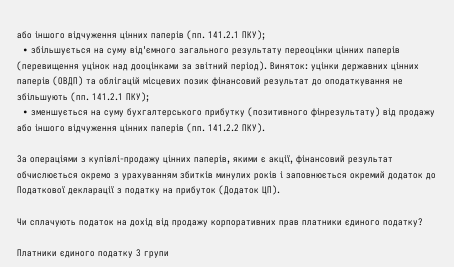або іншого відчуження цінних паперів (пп. 141.2.1 ПКУ);
  • збільшується на суму від'ємного загального результату переоцінки цінних паперів (перевищення уцінок над дооцінками за звітний період). Виняток: уцінки державних цінних паперів (ОВДП) та облігацій місцевих позик фінансовий результат до оподаткування не збільшують (пп. 141.2.1 ПКУ);
  • зменшується на суму бухгалтерського прибутку (позитивного фінрезультату) від продажу або іншого відчуження цінних паперів (пп. 141.2.2 ПКУ).

За операціями з купівлі-продажу цінних паперів, якими є акції, фінансовий результат обчислюється окремо з урахуванням збитків минулих років і заповнюється окремий додаток до Податкової декларації з податку на прибуток (Додаток ЦП).

Чи сплачують податок на дохід від продажу корпоративних прав платники єдиного податку?

Платники єдиного податку 3 групи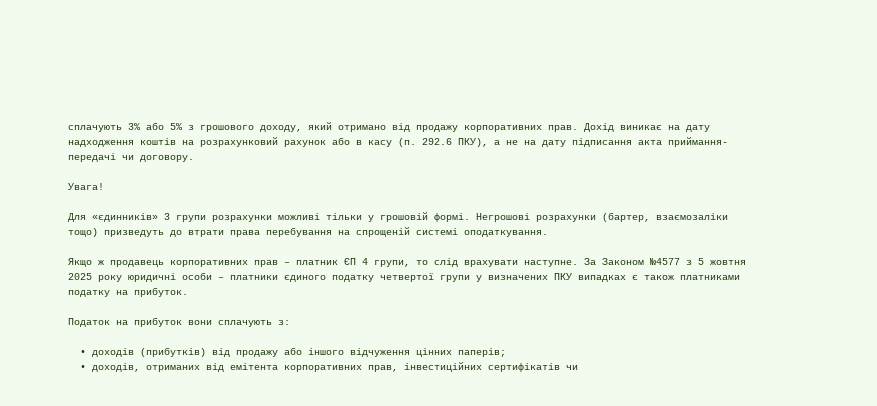сплачують 3% або 5% з грошового доходу, який отримано від продажу корпоративних прав. Дохід виникає на дату надходження коштів на розрахунковий рахунок або в касу (п. 292.6 ПКУ), а не на дату підписання акта приймання-передачі чи договору.

Увага!

Для «єдинників» 3 групи розрахунки можливі тільки у грошовій формі. Негрошові розрахунки (бартер, взаємозаліки тощо) призведуть до втрати права перебування на спрощеній системі оподаткування.

Якщо ж продавець корпоративних прав – платник ЄП 4 групи, то слід врахувати наступне. За Законом №4577 з 5 жовтня 2025 року юридичні особи – платники єдиного податку четвертої групи у визначених ПКУ випадках є також платниками податку на прибуток.

Податок на прибуток вони сплачують з:

  • доходів (прибутків) від продажу або іншого відчуження цінних паперів;
  • доходів, отриманих від емітента корпоративних прав, інвестиційних сертифікатів чи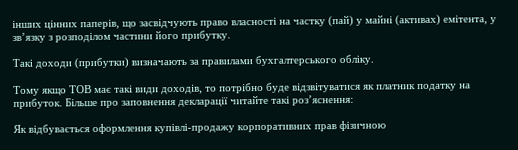інших цінних паперів, що засвідчують право власності на частку (пай) у майні (активах) емітента, у зв’язку з розподілом частини його прибутку.

Такі доходи (прибутки) визначають за правилами бухгалтерського обліку.

Тому якщо ТОВ має такі види доходів, то потрібно буде відзвітуватися як платник податку на прибуток. Більше про заповнення декларації читайте такі роз’яснення:

Як відбувається оформлення купівлі-продажу корпоративних прав фізичною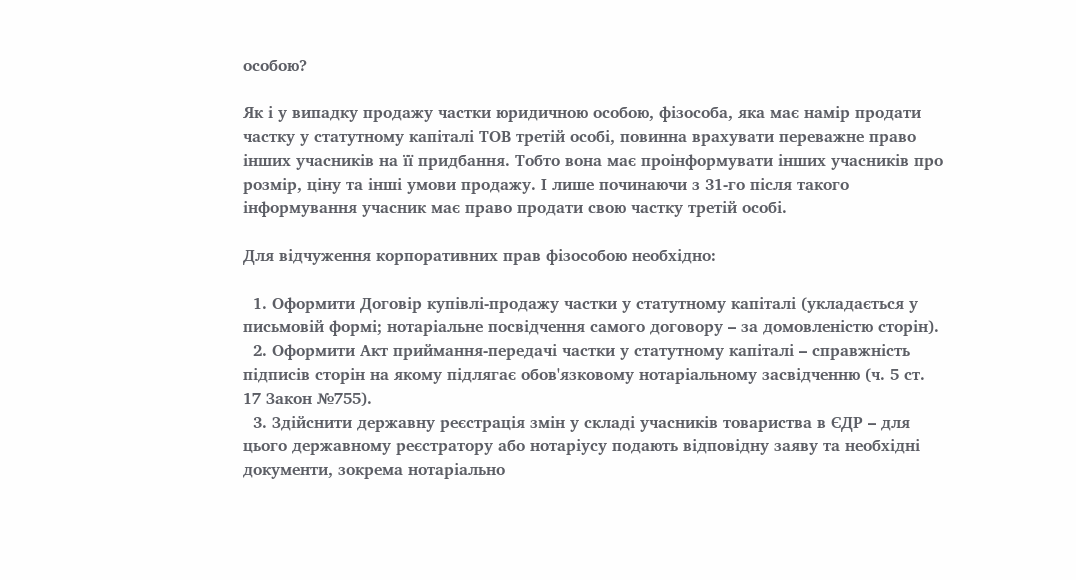особою?

Як і у випадку продажу частки юридичною особою, фізособа, яка має намір продати частку у статутному капіталі ТОВ третій особі, повинна врахувати переважне право інших учасників на її придбання. Тобто вона має проінформувати інших учасників про розмір, ціну та інші умови продажу. І лише починаючи з 31-го після такого інформування учасник має право продати свою частку третій особі.

Для відчуження корпоративних прав фізособою необхідно:

  1. Оформити Договір купівлі-продажу частки у статутному капіталі (укладається у письмовій формі; нотаріальне посвідчення самого договору – за домовленістю сторін).
  2. Оформити Акт приймання-передачі частки у статутному капіталі – справжність підписів сторін на якому підлягає обов'язковому нотаріальному засвідченню (ч. 5 ст. 17 Закон №755).
  3. Здійснити державну реєстрація змін у складі учасників товариства в ЄДР – для цього державному реєстратору або нотаріусу подають відповідну заяву та необхідні документи, зокрема нотаріально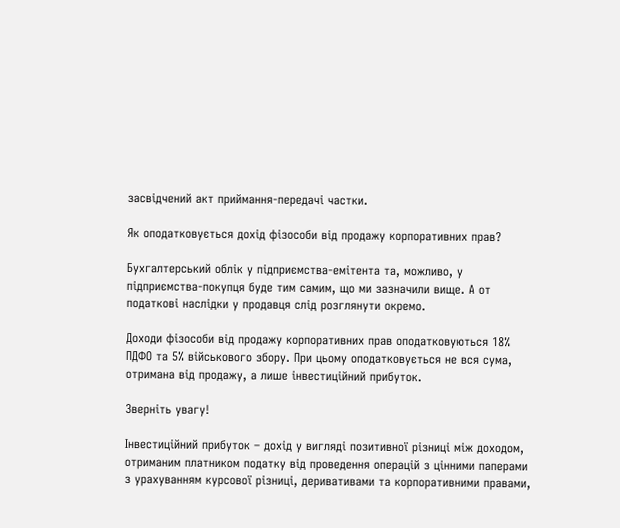засвідчений акт приймання-передачі частки.

Як оподатковується дохід фізособи від продажу корпоративних прав?

Бухгалтерський облік у підприємства-емітента та, можливо, у підприємства-покупця буде тим самим, що ми зазначили вище. А от податкові наслідки у продавця слід розглянути окремо.

Доходи фізособи від продажу корпоративних прав оподатковуються 18% ПДФО та 5% військового збору. При цьому оподатковується не вся сума, отримана від продажу, а лише інвестиційний прибуток.

Зверніть увагу!

Інвестиційний прибуток – дохід у вигляді позитивної різниці між доходом, отриманим платником податку від проведення операцій з цінними паперами з урахуванням курсової різниці, деривативами та корпоративними правами,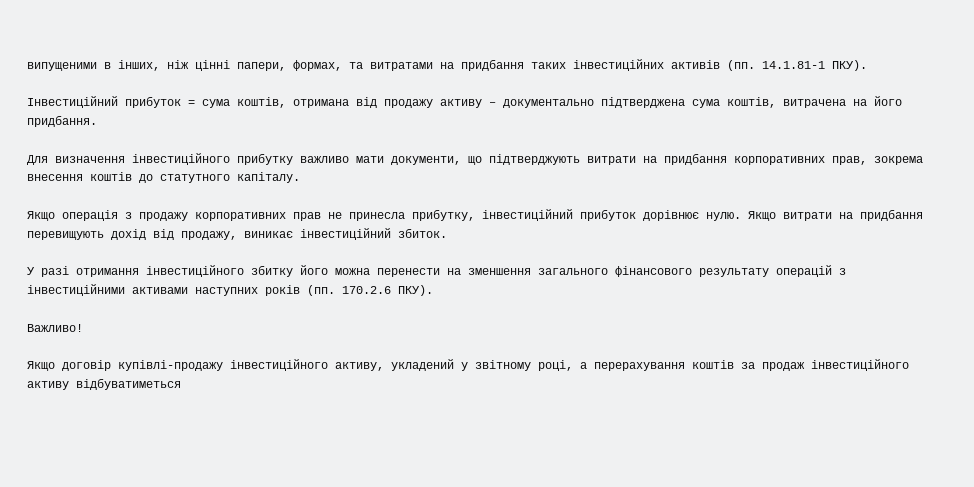випущеними в інших, ніж цінні папери, формах, та витратами на придбання таких інвестиційних активів (пп. 14.1.81-1 ПКУ).

Інвестиційний прибуток = сума коштів, отримана від продажу активу – документально підтверджена сума коштів, витрачена на його придбання.

Для визначення інвестиційного прибутку важливо мати документи, що підтверджують витрати на придбання корпоративних прав, зокрема внесення коштів до статутного капіталу.

Якщо операція з продажу корпоративних прав не принесла прибутку, інвестиційний прибуток дорівнює нулю. Якщо витрати на придбання перевищують дохід від продажу, виникає інвестиційний збиток.

У разі отримання інвестиційного збитку його можна перенести на зменшення загального фінансового результату операцій з інвестиційними активами наступних років (пп. 170.2.6 ПКУ).

Важливо!

Якщо договір купівлі-продажу інвестиційного активу, укладений у звітному році, а перерахування коштів за продаж інвестиційного активу відбуватиметься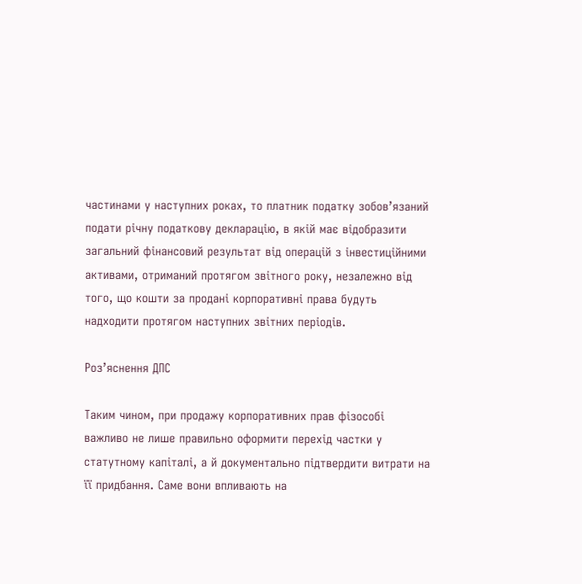частинами у наступних роках, то платник податку зобов’язаний подати річну податкову декларацію, в якій має відобразити загальний фінансовий результат від операцій з інвестиційними активами, отриманий протягом звітного року, незалежно від того, що кошти за продані корпоративні права будуть надходити протягом наступних звітних періодів.

Роз’яснення ДПС

Таким чином, при продажу корпоративних прав фізособі важливо не лише правильно оформити перехід частки у статутному капіталі, а й документально підтвердити витрати на її придбання. Саме вони впливають на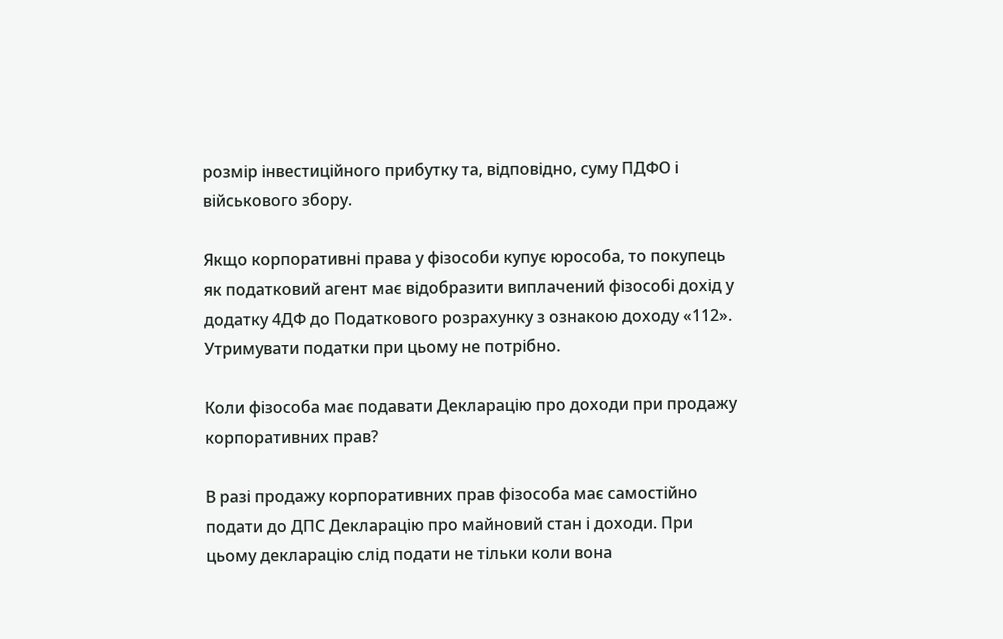розмір інвестиційного прибутку та, відповідно, суму ПДФО і військового збору.

Якщо корпоративні права у фізособи купує юрособа, то покупець як податковий агент має відобразити виплачений фізособі дохід у додатку 4ДФ до Податкового розрахунку з ознакою доходу «112». Утримувати податки при цьому не потрібно.

Коли фізособа має подавати Декларацію про доходи при продажу корпоративних прав?

В разі продажу корпоративних прав фізособа має самостійно подати до ДПС Декларацію про майновий стан і доходи. При цьому декларацію слід подати не тільки коли вона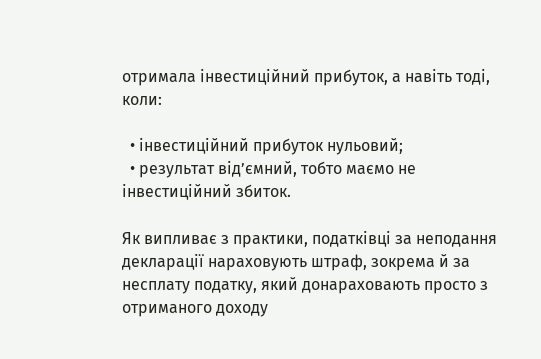отримала інвестиційний прибуток, а навіть тоді, коли:

  • інвестиційний прибуток нульовий;
  • результат від’ємний, тобто маємо не інвестиційний збиток.

Як випливає з практики, податківці за неподання декларації нараховують штраф, зокрема й за несплату податку, який донараховають просто з отриманого доходу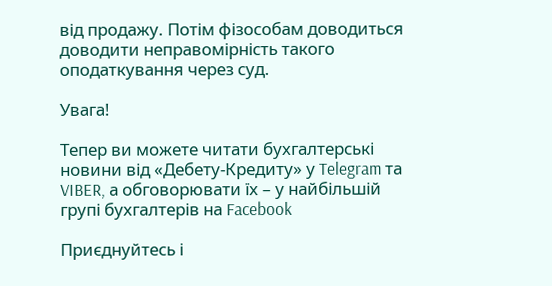від продажу. Потім фізособам доводиться доводити неправомірність такого оподаткування через суд.

Увага!

Тепер ви можете читати бухгалтерські новини від «Дебету-Кредиту» у Telegram та VIBER, а обговорювати їх – у найбільшій групі бухгалтерів на Facebook

Приєднуйтесь і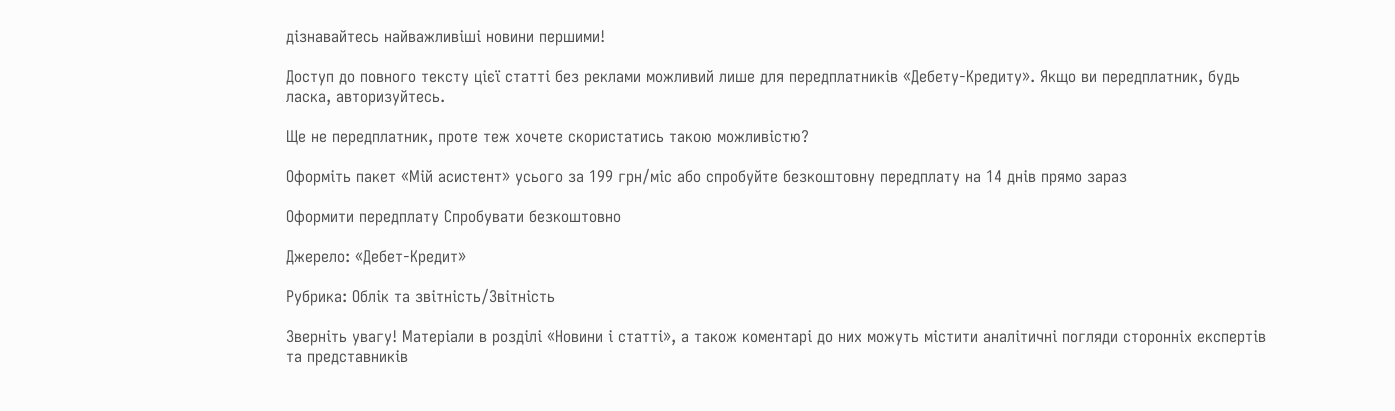дізнавайтесь найважливіші новини першими!

Доступ до повного тексту цієї статті без реклами можливий лише для передплатників «Дебету-Кредиту». Якщо ви передплатник, будь ласка, авторизуйтесь.

Ще не передплатник, проте теж хочете скористатись такою можливістю?

Оформіть пакет «Мій асистент» усього за 199 грн/міс або спробуйте безкоштовну передплату на 14 днів прямо зараз

Оформити передплату Спробувати безкоштовно

Джерело: «Дебет-Кредит»

Рубрика: Облік та звітність/Звітність

Зверніть увагу! Матеріали в розділі «Новини і статті», а також коментарі до них можуть містити аналітичні погляди сторонніх експертів та представників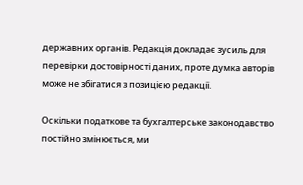державних органів. Редакція докладає зусиль для перевірки достовірності даних, проте думка авторів може не збігатися з позицією редакції.

Оскільки податкове та бухгалтерське законодавство постійно змінюється, ми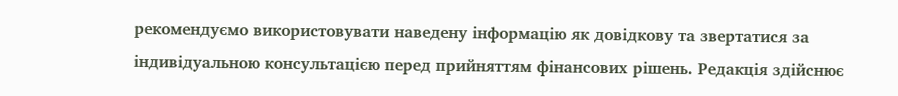рекомендуємо використовувати наведену інформацію як довідкову та звертатися за індивідуальною консультацією перед прийняттям фінансових рішень. Редакція здійснює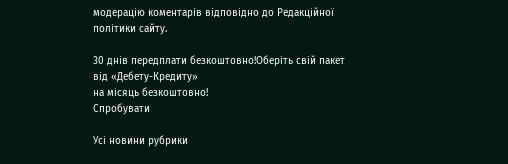модерацію коментарів відповідно до Редакційної політики сайту.

30 днiв передплати безкоштовно!Оберiть свiй пакет вiд «Дебету-Кредиту»
на мiсяць безкоштовно!
Спробувати

Усі новини рубрики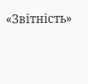«Звітність»